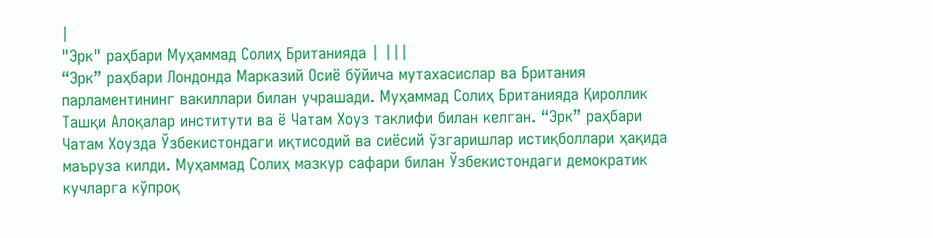|
"Эрк" раҳбари Муҳаммад Солиҳ Британияда | |||
“Эрк” раҳбари Лондонда Марказий Осиё бўйича мутахасислар ва Британия парламентининг вакиллари билан учрашади. Муҳаммад Солиҳ Британияда Қироллик Ташқи Алоқалар институти ва ё Чатам Хоуз таклифи билан келган. “Эрк” раҳбари Чатам Хоузда Ўзбекистондаги иқтисодий ва сиёсий ўзгаришлар истиқболлари ҳақида маъруза килди. Муҳаммад Солиҳ мазкур сафари билан Ўзбекистондаги демократик кучларга кўпроқ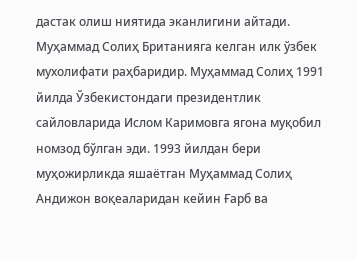дастак олиш ниятида эканлигини айтади. Муҳаммад Солиҳ Британияга келган илк ўзбек мухолифати раҳбаридир. Муҳаммад Солиҳ 1991 йилда Ўзбекистондаги президентлик сайловларида Ислом Каримовга ягона муқобил номзод бўлган эди. 1993 йилдан бери муҳожирликда яшаётган Муҳаммад Солиҳ Андижон воқеаларидан кейин Ғарб ва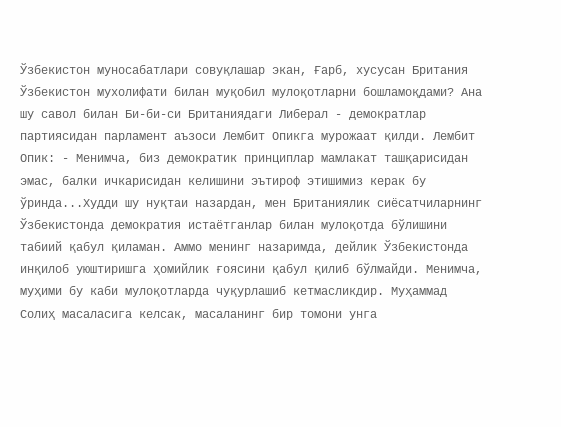Ўзбекистон муносабатлари совуқлашар экан, Ғарб, хусусан Британия Ўзбекистон мухолифати билан муқобил мулоқотларни бошламоқдами? Ана шу савол билан Би-би-си Британиядаги Либерал - демократлар партиясидан парламент аъзоси Лембит Опикга мурожаат қилди. Лембит Опик: - Менимча, биз демократик принциплар мамлакат ташқарисидан эмас, балки ичкарисидан келишини эътироф этишимиз керак бу ўринда...Худди шу нуқтаи назардан, мен Британиялик сиёсатчиларнинг Ўзбекистонда демократия истаётганлар билан мулоқотда бўлишини табиий қабул қиламан. Аммо менинг назаримда, дейлик Ўзбекистонда инқилоб уюштиришга ҳомийлик ғоясини қабул қилиб бўлмайди. Менимча, муҳими бу каби мулоқотларда чуқурлашиб кетмасликдир. Муҳаммад Солиҳ масаласига келсак, масаланинг бир томони унга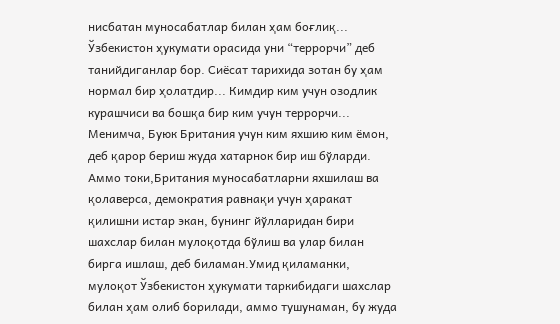нисбатан муносабатлар билан ҳам боғлиқ... Ўзбекистон ҳукумати орасида уни “террорчи” деб танийдиганлар бор. Сиёсат тарихида зотан бу ҳам нормал бир ҳолатдир... Кимдир ким учун озодлик курашчиси ва бошқа бир ким учун террорчи... Менимча, Буюк Британия учун ким яхшию ким ёмон, деб қарор бериш жуда хатарнок бир иш бўларди. Аммо токи,Британия муносабатларни яхшилаш ва қолаверса, демократия равнақи учун ҳаракат қилишни истар экан, бунинг йўлларидан бири шахслар билан мулоқотда бўлиш ва улар билан бирга ишлаш, деб биламан.Умид қиламанки, мулоқот Ўзбекистон ҳукумати таркибидаги шахслар билан ҳам олиб борилади, аммо тушунаман, бу жуда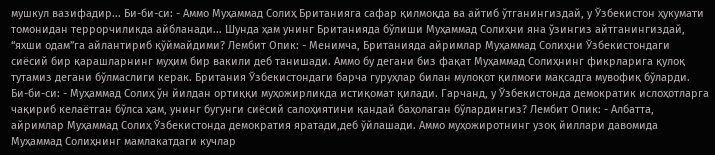мушкул вазифадир... Би-би-си: - Аммо Муҳаммад Солиҳ Британияга сафар қилмоқда ва айтиб ўтганингиздай, у Ўзбекистон ҳукумати томонидан террорчиликда айбланади... Шунда ҳам унинг Британияда бўлиши Муҳаммад Солиҳни яна ўзингиз айтганингиздай, “яхши одам”га айлантириб қўймайдими? Лембит Опик: - Менимча, Британияда айримлар Муҳаммад Солиҳни Ўзбекистондаги сиёсий бир қарашларнинг муҳим бир вакили деб танишади. Аммо бу дегани биз фақат Муҳаммад Солиҳнинг фикрларига қулоқ тутамиз дегани бўлмаслиги керак. Британия Ўзбекистондаги барча гуруҳлар билан мулоқот қилмоғи мақсадга мувофиқ бўларди. Би-би-си: - Муҳаммад Солиҳ ўн йилдан ортиққи муҳожирликда истиқомат қилади. Гарчанд, у Ўзбекистонда демократик ислоҳотларга чақириб келаётган бўлса ҳам, унинг бугунги сиёсий салоҳиятини қандай баҳолаган бўлардингиз? Лембит Опик: - Албатта, айримлар Муҳаммад Солиҳ Ўзбекистонда демократия яратади,деб ўйлашади. Аммо муҳожиротнинг узоқ йиллари давомида Муҳаммад Солиҳнинг мамлакатдаги кучлар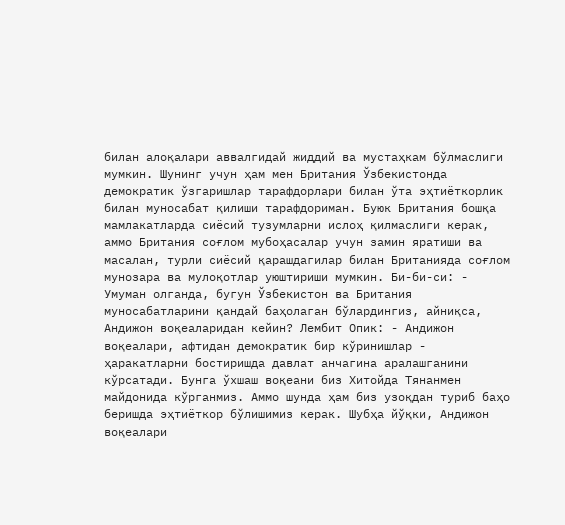билан алоқалари аввалгидай жиддий ва мустаҳкам бўлмаслиги мумкин. Шунинг учун ҳам мен Британия Ўзбекистонда демократик ўзгаришлар тарафдорлари билан ўта эҳтиёткорлик билан муносабат қилиши тарафдориман. Буюк Британия бошқа мамлакатларда сиёсий тузумларни ислоҳ қилмаслиги керак, аммо Британия соғлом мубоҳасалар учун замин яратиши ва масалан, турли сиёсий қарашдагилар билан Британияда соғлом мунозара ва мулоқотлар уюштириши мумкин. Би-би-си: - Умуман олганда, бугун Ўзбекистон ва Британия муносабатларини қандай баҳолаган бўлардингиз, айниқса, Андижон воқеаларидан кейин? Лембит Опик: - Андижон воқеалари, афтидан демократик бир кўринишлар - ҳаракатларни бостиришда давлат анчагина аралашганини кўрсатади. Бунга ўхшаш воқеани биз Хитойда Тянанмен майдонида кўрганмиз. Аммо шунда ҳам биз узоқдан туриб баҳо беришда эҳтиёткор бўлишимиз керак. Шубҳа йўқки, Андижон воқеалари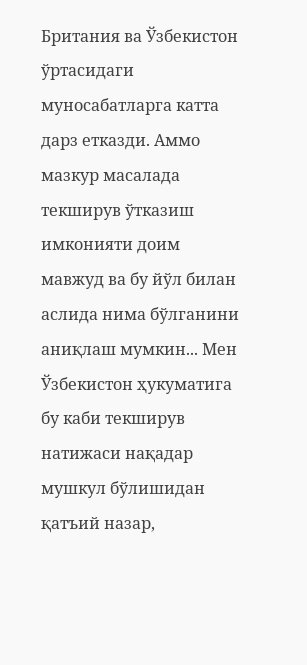Британия ва Ўзбекистон ўртасидаги муносабатларга катта дарз етказди. Аммо мазкур масалада текширув ўтказиш имконияти доим мавжуд ва бу йўл билан аслида нима бўлганини аниқлаш мумкин... Мен Ўзбекистон ҳукуматига бу каби текширув натижаси нақадар мушкул бўлишидан қатъий назар,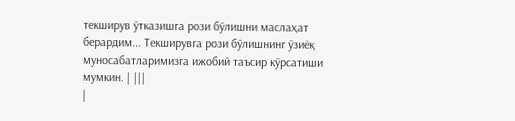текширув ўтказишга рози бўлишни маслаҳат берардим... Текширувга рози бўлишнинг ўзиёқ муносабатларимизга ижобий таъсир кўрсатиши мумкин. | |||
|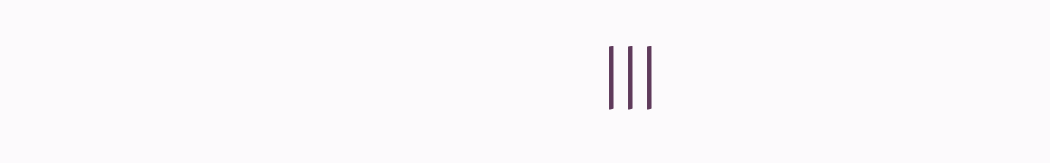|||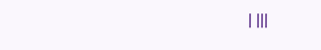| |||